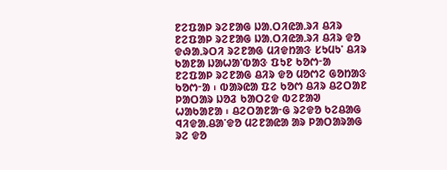ᱱᱮᱯᱟᱞ ᱨᱮᱱᱟᱜ ᱡᱟᱹᱛᱤᱭᱟᱹᱨᱤ ᱪᱤᱨ
ᱱᱮᱯᱟᱞ ᱨᱮᱱᱟᱜ ᱡᱟᱹᱛᱤᱭᱟᱹᱨᱤ ᱪᱤᱨ ᱫᱚ ᱫᱷᱟᱹᱨᱛᱤ ᱨᱮᱱᱟᱜ ᱢᱤᱫᱴᱟᱝ ᱥᱩᱢᱩᱸ ᱪᱤᱨ ᱠᱟᱱᱟ ᱡᱟᱦᱟᱸᱵᱟᱝ ᱯᱩᱱ ᱠᱚᱬᱼᱟ ᱱᱮᱯᱟᱞ ᱨᱮᱱᱟᱜ ᱪᱤᱨ ᱫᱚ ᱢᱚᱬᱮ ᱜᱚᱴᱟᱝ ᱠᱚᱬᱼᱟ ᱾ ᱵᱟᱨᱭᱟ ᱯᱮ ᱠᱚᱬ ᱪᱤᱨ ᱪᱮᱛᱟᱱ ᱞᱟᱛᱟᱨ ᱡᱚᱲ ᱠᱟᱛᱮᱫ ᱵᱮᱱᱟᱣ ᱦᱟᱠᱟᱱᱟ ᱾ ᱪᱮᱛᱟᱱᱟᱼᱜ ᱨᱮᱫᱚ ᱠᱮᱪᱟᱜ ᱧᱤᱫᱟᱹᱪᱟᱸᱫᱚ ᱢᱮᱱᱟᱭᱟ ᱟᱨ ᱞᱟᱛᱟᱨᱟᱜ ᱨᱮ ᱫᱚ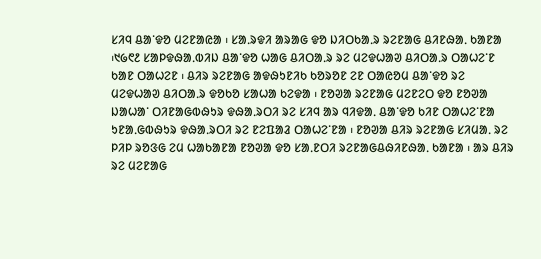ᱥᱤᱧ ᱪᱟᱸᱫᱚ ᱢᱮᱱᱟᱭᱟ ᱾ ᱥᱟᱹᱨᱫᱤ ᱟᱨᱟᱜ ᱫᱚ ᱡᱤᱛᱠᱟᱹᱨ ᱨᱮᱱᱟᱜ ᱪᱤᱱᱷᱟᱹ ᱠᱟᱱᱟ ᱾᱑᱙᱖᱒ ᱥᱟᱞᱫᱷᱟᱹᱵᱤᱡ ᱪᱟᱸᱫᱚ ᱦᱟᱜ ᱪᱤᱛᱟᱹᱨ ᱨᱮ ᱢᱮᱫᱦᱟᱣ ᱪᱤᱛᱟᱹᱨ ᱛᱟᱦᱮᱸᱱ ᱠᱟᱱ ᱛᱟᱦᱮᱱ ᱾ ᱪᱤᱨ ᱨᱮᱱᱟᱜ ᱟᱫᱷᱩᱱᱤᱠ ᱠᱚᱨᱚᱱ ᱮᱱ ᱛᱟᱭᱚᱢ ᱪᱟᱸᱫᱚ ᱨᱮ ᱢᱮᱫᱦᱟᱣ ᱪᱤᱛᱟᱹᱨ ᱫᱚᱠᱚ ᱥᱟᱦᱟ ᱠᱮᱫᱟ ᱾ ᱱᱚᱣᱟ ᱨᱮᱱᱟᱜ ᱢᱮᱱᱮᱛ ᱫᱚ ᱱᱚᱣᱟ ᱡᱟᱦᱟᱸ ᱛᱤᱱᱟᱜᱵᱷᱩᱨ ᱫᱷᱟᱹᱨᱛᱤ ᱨᱮ ᱥᱤᱧ ᱟᱨ ᱧᱤᱫᱟᱹ ᱪᱟᱸᱫᱚ ᱠᱤᱱ ᱛᱟᱦᱮᱸᱱᱟ ᱩᱱᱟᱹᱜᱵᱷᱩᱨ ᱫᱷᱟᱹᱨᱛᱤ ᱨᱮ ᱱᱮᱯᱟᱲ ᱛᱟᱦᱮᱸᱱᱟ ᱾ ᱱᱚᱣᱟ ᱪᱤᱨ ᱨᱮᱱᱟᱜ ᱥᱤᱢᱟᱹ ᱨᱮ ᱞᱤᱞ ᱨᱚᱝᱜ ᱮᱢ ᱦᱟᱠᱟᱱᱟ ᱱᱚᱣᱟ ᱫᱚ ᱥᱟᱹᱱᱛᱤ ᱨᱮᱱᱟᱜᱪᱷᱤᱱᱷᱟᱹ ᱠᱟᱱᱟ ᱾ ᱟᱨ ᱪᱤᱨ ᱨᱮ ᱢᱮᱱᱟᱜ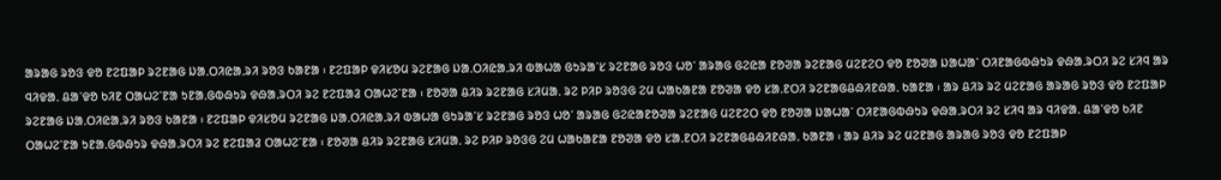ᱟᱨᱟᱜ ᱨᱚᱝ ᱫᱚ ᱱᱮᱯᱟᱞ ᱨᱮᱱᱟᱜ ᱡᱟᱹᱛᱤᱭᱟᱹᱨᱤ ᱨᱚᱝ ᱠᱟᱱᱟ ᱾ ᱱᱮᱯᱟᱞ ᱫᱤᱥᱚᱢ ᱨᱮᱱᱟᱜ ᱡᱟᱹᱛᱤᱭᱟᱹᱨᱤ ᱵᱟᱦᱟ ᱜᱩᱨᱟᱸᱥ ᱨᱮᱱᱟᱜ ᱨᱚᱝ ᱦᱚᱸ ᱟᱨᱟᱜ ᱜᱮᱭᱟ ᱱᱚᱣᱟ ᱨᱮᱱᱟᱜ ᱢᱮᱱᱮᱛ ᱫᱚ ᱱᱚᱣᱟ ᱡᱟᱦᱟᱸ ᱛᱤᱱᱟᱜᱵᱷᱩᱨ ᱫᱷᱟᱹᱨᱛᱤ ᱨᱮ ᱥᱤᱧ ᱟᱨ ᱧᱤᱫᱟᱹ ᱪᱟᱸᱫᱚ ᱠᱤᱱ ᱛᱟᱦᱮᱸᱱᱟ ᱩᱱᱟᱹᱜᱵᱷᱩᱨ ᱫᱷᱟᱹᱨᱛᱤ ᱨᱮ ᱱᱮᱯᱟᱲ ᱛᱟᱦᱮᱸᱱᱟ ᱾ ᱱᱚᱣᱟ ᱪᱤᱨ ᱨᱮᱱᱟᱜ ᱥᱤᱢᱟᱹ ᱨᱮ ᱞᱤᱞ ᱨᱚᱝᱜ ᱮᱢ ᱦᱟᱠᱟᱱᱟ ᱱᱚᱣᱟ ᱫᱚ ᱥᱟᱹᱱᱛᱤ ᱨᱮᱱᱟᱜᱪᱷᱤᱱᱷᱟᱹ ᱠᱟᱱᱟ ᱾ ᱟᱨ ᱪᱤᱨ ᱨᱮ ᱢᱮᱱᱟᱜ ᱟᱨᱟᱜ ᱨᱚᱝ ᱫᱚ ᱱᱮᱯᱟᱞ ᱨᱮᱱᱟᱜ ᱡᱟᱹᱛᱤᱭᱟᱹᱨᱤ ᱨᱚᱝ ᱠᱟᱱᱟ ᱾ ᱱᱮᱯᱟᱞ ᱫᱤᱥᱚᱢ ᱨᱮᱱᱟᱜ ᱡᱟᱹᱛᱤᱭᱟᱹᱨᱤ ᱵᱟᱦᱟ ᱜᱩᱨᱟᱸᱥ ᱨᱮᱱᱟᱜ ᱨᱚᱝ ᱦᱚᱸ ᱟᱨᱟᱜ ᱜᱮᱭᱟᱱᱚᱣᱟ ᱨᱮᱱᱟᱜ ᱢᱮᱱᱮᱛ ᱫᱚ ᱱᱚᱣᱟ ᱡᱟᱦᱟᱸ ᱛᱤᱱᱟᱜᱵᱷᱩᱨ ᱫᱷᱟᱹᱨᱛᱤ ᱨᱮ ᱥᱤᱧ ᱟᱨ ᱧᱤᱫᱟᱹ ᱪᱟᱸᱫᱚ ᱠᱤᱱ ᱛᱟᱦᱮᱸᱱᱟ ᱩᱱᱟᱹᱜᱵᱷᱩᱨ ᱫᱷᱟᱹᱨᱛᱤ ᱨᱮ ᱱᱮᱯᱟᱲ ᱛᱟᱦᱮᱸᱱᱟ ᱾ ᱱᱚᱣᱟ ᱪᱤᱨ ᱨᱮᱱᱟᱜ ᱥᱤᱢᱟᱹ ᱨᱮ ᱞᱤᱞ ᱨᱚᱝᱜ ᱮᱢ ᱦᱟᱠᱟᱱᱟ ᱱᱚᱣᱟ ᱫᱚ ᱥᱟᱹᱱᱛᱤ ᱨᱮᱱᱟᱜᱪᱷᱤᱱᱷᱟᱹ ᱠᱟᱱᱟ ᱾ ᱟᱨ ᱪᱤᱨ ᱨᱮ ᱢᱮᱱᱟᱜ ᱟᱨᱟᱜ ᱨᱚᱝ ᱫᱚ ᱱᱮᱯᱟᱞ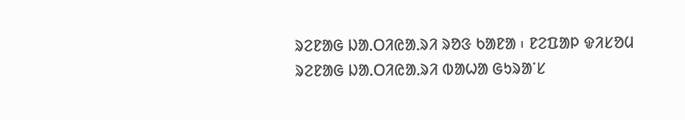ᱨᱮᱱᱟᱜ ᱡᱟᱹᱛᱤᱭᱟᱹᱨᱤ ᱨᱚᱝ ᱠᱟᱱᱟ ᱾ ᱱᱮᱯᱟᱞ ᱫᱤᱥᱚᱢ ᱨᱮᱱᱟᱜ ᱡᱟᱹᱛᱤᱭᱟᱹᱨᱤ ᱵᱟᱦᱟ ᱜᱩᱨᱟᱸᱥ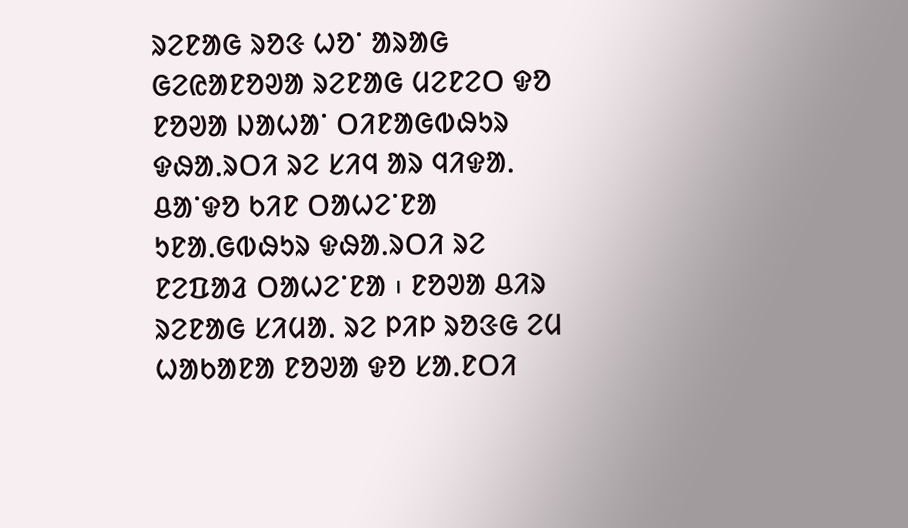ᱨᱮᱱᱟᱜ ᱨᱚᱝ ᱦᱚᱸ ᱟᱨᱟᱜ ᱜᱮᱭᱟᱱᱚᱣᱟ ᱨᱮᱱᱟᱜ ᱢᱮᱱᱮᱛ ᱫᱚ ᱱᱚᱣᱟ ᱡᱟᱦᱟᱸ ᱛᱤᱱᱟᱜᱵᱷᱩᱨ ᱫᱷᱟᱹᱨᱛᱤ ᱨᱮ ᱥᱤᱧ ᱟᱨ ᱧᱤᱫᱟᱹ ᱪᱟᱸᱫᱚ ᱠᱤᱱ ᱛᱟᱦᱮᱸᱱᱟ ᱩᱱᱟᱹᱜᱵᱷᱩᱨ ᱫᱷᱟᱹᱨᱛᱤ ᱨᱮ ᱱᱮᱯᱟᱲ ᱛᱟᱦᱮᱸᱱᱟ ᱾ ᱱᱚᱣᱟ ᱪᱤᱨ ᱨᱮᱱᱟᱜ ᱥᱤᱢᱟᱹ ᱨᱮ ᱞᱤᱞ ᱨᱚᱝᱜ ᱮᱢ ᱦᱟᱠᱟᱱᱟ ᱱᱚᱣᱟ ᱫᱚ ᱥᱟᱹᱱᱛᱤ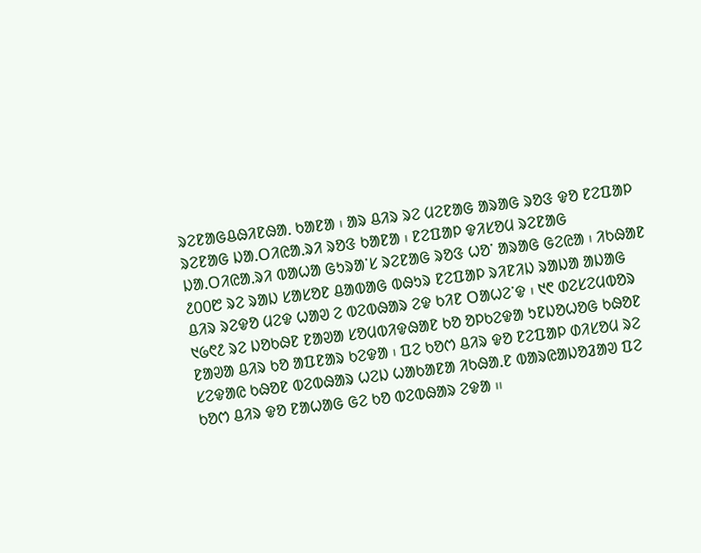ᱨᱮᱱᱟᱜᱪᱷᱤᱱᱷᱟᱹ ᱠᱟᱱᱟ ᱾ ᱟᱨ ᱪᱤᱨ ᱨᱮ ᱢᱮᱱᱟᱜ ᱟᱨᱟᱜ ᱨᱚᱝ ᱫᱚ ᱱᱮᱯᱟᱞ ᱨᱮᱱᱟᱜ ᱡᱟᱹᱛᱤᱭᱟᱹᱨᱤ ᱨᱚᱝ ᱠᱟᱱᱟ ᱾ ᱱᱮᱯᱟᱞ ᱫᱤᱥᱚᱢ ᱨᱮᱱᱟᱜ ᱡᱟᱹᱛᱤᱭᱟᱹᱨᱤ ᱵᱟᱦᱟ ᱜᱩᱨᱟᱸᱥ ᱨᱮᱱᱟᱜ ᱨᱚᱝ ᱦᱚᱸ ᱟᱨᱟᱜ ᱜᱮᱭᱟ ᱾ ᱤᱠᱷᱟᱱ ᱒᱐᱐᱘ ᱨᱮ ᱨᱟᱡ ᱥᱟᱥᱚᱱ ᱪᱟᱵᱟᱜ ᱵᱷᱩᱨ ᱱᱮᱯᱟᱞ ᱨᱤᱱᱤᱡ ᱨᱟᱡᱟ ᱟᱡᱟᱜ ᱪᱤᱨ ᱨᱮᱫᱚ ᱢᱮᱫ ᱦᱟᱣ ᱮ ᱵᱮᱵᱷᱟᱨ ᱮᱫ ᱠᱤᱱ ᱛᱟᱦᱮᱸᱫ ᱾ ᱑᱖ ᱰᱮᱥᱮᱢᱵᱚᱨ ᱑᱙᱖᱒ ᱨᱮ ᱡᱚᱠᱷᱱ ᱱᱟᱣᱟ ᱥᱚᱢᱵᱤᱫᱷᱟᱱ ᱠᱚ ᱚᱞᱠᱮᱫᱟ ᱩᱱᱡᱚᱦᱚᱜ ᱠᱷᱚᱱ ᱱᱟᱣᱟ ᱪᱤᱨ ᱠᱚ ᱟᱯᱱᱟᱨ ᱠᱮᱫᱟ ᱾ ᱯᱮ ᱠᱚᱬ ᱪᱤᱨ ᱫᱚ ᱱᱮᱯᱟᱞ ᱰᱤᱥᱚᱢ ᱨᱮ ᱥᱮᱫᱟᱭ ᱠᱷᱚᱱ ᱵᱮᱵᱷᱟᱨ ᱦᱮᱡ ᱦᱟᱠᱟᱱᱟ ᱤᱠᱷᱟᱹᱱ ᱵᱟᱨᱭᱟᱡᱚᱲᱟᱣ ᱯᱮ ᱠᱚᱬ ᱪᱤᱨ ᱫᱚ ᱱᱟᱦᱟᱜ ᱜᱮ ᱠᱚ ᱵᱮᱵᱷᱟᱨ ᱮᱫᱟ ᱿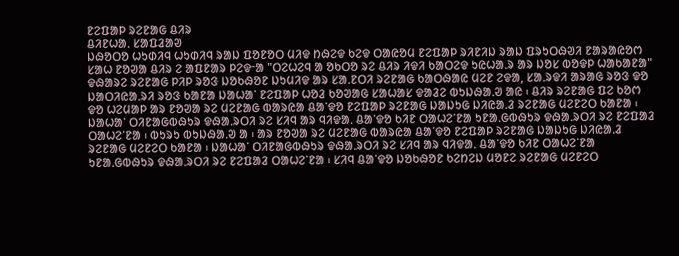ᱱᱮᱯᱟᱞ ᱨᱮᱱᱟᱜ ᱪᱤᱨ
ᱪᱤᱱᱦᱟᱹ ᱥᱟᱯᱲᱟᱣ
ᱡᱷᱚᱛᱚ ᱦᱩᱰᱤᱧ ᱦᱩᱰᱤᱧ ᱨᱟᱡ ᱯᱚᱱᱚᱛ ᱢᱤᱫ ᱴᱷᱮᱫ ᱠᱮᱫ ᱛᱟᱭᱚᱢ ᱱᱮᱯᱟᱞ ᱨᱤᱱᱤᱡ ᱨᱟᱡ ᱯᱨᱩᱛᱷᱣᱤ ᱱᱟᱨᱟᱭᱚᱬ ᱥᱟᱦ ᱱᱚᱣᱟ ᱪᱤᱨ ᱮ ᱟᱯᱱᱟᱨ ᱞᱮᱫᱼᱟ "ᱛᱮᱦᱮᱧ ᱟ ᱚᱠᱛᱚ ᱨᱮ ᱪᱤᱨ ᱤᱫᱤ ᱠᱟᱛᱮᱫ ᱩᱭᱦᱟᱹᱨ ᱟᱨ ᱡᱚᱥ ᱵᱚᱫᱞ ᱦᱟᱠᱟᱱᱟ" ᱫᱷᱟᱨᱮ ᱨᱮᱱᱟᱜ ᱞᱤᱞ ᱨᱚᱝ ᱡᱚᱠᱷᱚᱱ ᱡᱩᱢᱤᱫ ᱟᱨ ᱥᱟᱹᱱᱛᱤ ᱨᱮᱱᱟᱜ ᱠᱟᱛᱷᱟᱭ ᱢᱮᱱ ᱮᱫᱟ, ᱥᱟᱹᱨᱫᱤ ᱟᱨᱟᱜ ᱨᱚᱝ ᱫᱚ ᱡᱟᱛᱤᱭᱟᱹᱨᱤ ᱨᱚᱝ ᱠᱟᱱᱟ ᱡᱟᱦᱟᱸ ᱱᱮᱯᱟᱞ ᱦᱚᱲ ᱠᱚᱣᱟᱜ ᱥᱟᱦᱟᱥ ᱫᱟᱲᱮ ᱵᱩᱡᱷᱟᱹᱣ ᱟᱭ ᱾ ᱪᱤᱨ ᱨᱮᱱᱟᱜ ᱯᱮ ᱠᱚᱬ ᱫᱚ ᱦᱮᱢᱟᱞ ᱟᱨ ᱱᱚᱣᱟ ᱨᱮ ᱢᱮᱱᱟᱜ ᱵᱟᱨᱭᱟ ᱪᱟᱸᱫᱚ ᱱᱮᱯᱟᱞ ᱨᱮᱱᱟᱜ ᱡᱟᱡᱩᱜ ᱡᱤᱭᱟᱹᱲ ᱨᱮᱱᱟᱜ ᱢᱮᱱᱮᱛ ᱠᱟᱱᱟ ᱾ ᱡᱟᱦᱟᱸ ᱛᱤᱱᱟᱜᱵᱷᱩᱨ ᱫᱷᱟᱹᱨᱛᱤ ᱨᱮ ᱥᱤᱧ ᱟᱨ ᱧᱤᱫᱟᱹ ᱪᱟᱸᱫᱚ ᱠᱤᱱ ᱛᱟᱦᱮᱸᱱᱟ ᱩᱱᱟᱹᱜᱵᱷᱩᱨ ᱫᱷᱟᱹᱨᱛᱤ ᱨᱮ ᱱᱮᱯᱟᱲ ᱛᱟᱦᱮᱸᱱᱟ ᱾ ᱵᱩᱨᱩ ᱵᱩᱡᱷᱟᱹᱣ ᱟ ᱾ ᱟᱨ ᱱᱚᱣᱟ ᱨᱮ ᱢᱮᱱᱟᱜ ᱵᱟᱨᱭᱟ ᱪᱟᱸᱫᱚ ᱱᱮᱯᱟᱞ ᱨᱮᱱᱟᱜ ᱡᱟᱡᱩᱜ ᱡᱤᱭᱟᱹᱲ ᱨᱮᱱᱟᱜ ᱢᱮᱱᱮᱛ ᱠᱟᱱᱟ ᱾ ᱡᱟᱦᱟᱸ ᱛᱤᱱᱟᱜᱵᱷᱩᱨ ᱫᱷᱟᱹᱨᱛᱤ ᱨᱮ ᱥᱤᱧ ᱟᱨ ᱧᱤᱫᱟᱹ ᱪᱟᱸᱫᱚ ᱠᱤᱱ ᱛᱟᱦᱮᱸᱱᱟ ᱩᱱᱟᱹᱜᱵᱷᱩᱨ ᱫᱷᱟᱹᱨᱛᱤ ᱨᱮ ᱱᱮᱯᱟᱲ ᱛᱟᱦᱮᱸᱱᱟ ᱾ ᱥᱤᱧ ᱪᱟᱸᱫᱚ ᱡᱚᱠᱷᱚᱱ ᱠᱮᱴᱮᱡ ᱢᱚᱱᱮ ᱨᱮᱱᱟᱜ ᱢᱮᱱᱮᱛ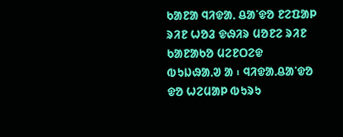ᱠᱟᱱᱟ ᱧᱤᱫᱟᱹ ᱪᱟᱸᱫᱚ ᱱᱮᱯᱟᱞ ᱨᱤᱱ ᱦᱚᱲ ᱫᱷᱤᱨ ᱢᱚᱱᱮ ᱨᱤᱱ ᱠᱟᱱᱟᱠᱚ ᱢᱮᱱᱛᱮᱫ ᱵᱩᱡᱷᱟᱹᱣ ᱟ ᱾ ᱧᱤᱫᱟᱹᱪᱟᱸᱫᱚ ᱫᱚ ᱦᱮᱢᱟᱞ ᱵᱩᱨᱩ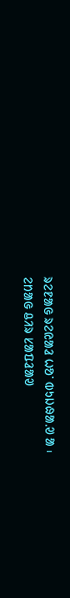ᱨᱮᱱᱟᱜ ᱨᱮᱭᱟᱲ ᱦᱚᱸ ᱵᱩᱡᱷᱟᱹᱣ ᱟ ᱾
ᱮᱴᱟᱜ ᱪᱤᱨ ᱥᱟᱯᱲᱟᱣ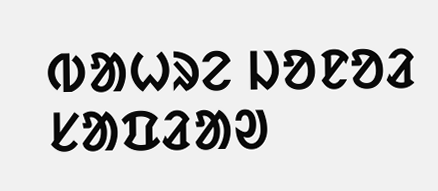ᱵᱟᱦᱨᱮ ᱡᱚᱱᱚᱲ ᱥᱟᱯᱲᱟᱣ